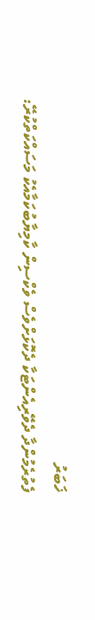ޚަބަރު
ފެތުރެމުންދާ ދެވޭރިއެންޓަކާ ދެކޮޅަށްވެސް ވެކްސިން ކާމިޔާބުކަމާއެކު މަސައްކަތްކުރޭ: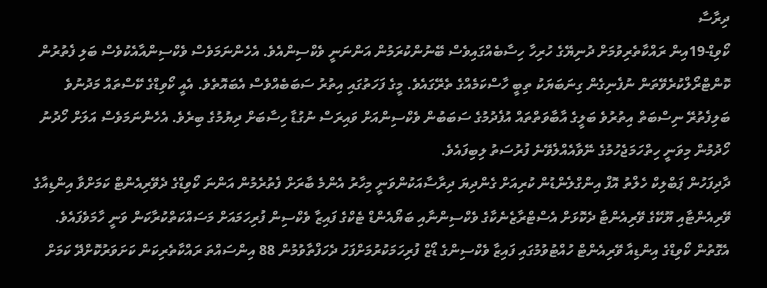ދިރާސާ
ކޯވިޑް-19އިން ރައްކާތެރިވުމަށް ދުނިޔޭގެ ހުރިހާ ހިސާބެއްގައިވެސް ބޭނުންކުރަމުން އަންނަނީ ވެކްސިންއެވެ. އެހެންނަމަވެސް ވެކްސިންއާއެކުވެސް ބަލި ފެތުރުން ކޮންޓްރޯލްކުރެވޭތަން ނުފެނިގެން ގިނަބަޔަކު ތިބީ ހާސްކަމެއްގެ ތެރޭގައެވެ. މީގެ ފަހަތުގައި އިތުރު ސަބަބެއްވެސް އެބައޮތެވެ. އެއީ ކޯވިޑްގެ ކޭސްތައް މަދުނުވެ ބަލިފެތުރޭ ނިސްބަތް އިތުރުވެ ބަލީގެ އާބާވަތްތައް އުފެދުމުގެ ސަބަބުން ވެކްސިންއަށް ވައިރަސް ނުގުޑާ ހިސާބަށް ދިޔުމުގެ ބިރެވެ. އެހެންނަމަވެސް އަލަށް ހޯދުނު ހޯދުމުން މިވަނީ ހިތްހަމަޖެހުމުގެ ނޭވާއެއްލެވޭނެ ފުރުސަތު ލިބިފައެވެ.
ދާދިފަހުން ޕަބްލިކް ހެލްތު އޮފް އިންގްލެންޑުން ކުރިއަށް ގެންދިޔަ ދިރާސާއަކުންވަނީ މިހާރު އެންމެ ބާރަށް ފެތުރެމުން އަންނަ ކޯވިޑްގެ ދެވޭރިއެންޓް ކަމަށްވާ އިންޑިއާގެ ވޭރިއެންޓާއި ޔޫކޭގެ ވޭރިއެންޓާ ދެކޮޅަށް އެސްޓްރާޒެނެކާގެ ވެކްސިންނާއި ބަޔޯއެންޑް ޓެކްގެ ފައިޒާ ވެކްސިން ފުރިހަމައަށް މަސައްކަތްކުރާކަން ވަނީ ހާމަވެފައެވެ.
އެގޮތުން ކޯވިޑްގެ އިންޑިއާ ވޭރިއެންޓް ހުއްޓުވުމުގައި ފައިޒާ ވެކްސިންގެ ޑޯޒް ފުރިހަމަކުރުމަށްފަހު ދެހަފްތާވުމުން 88 އިންސައްތަ ރައްކާތެރިކަން ކަށަވަރުކޮށްދޭ ކަމަށް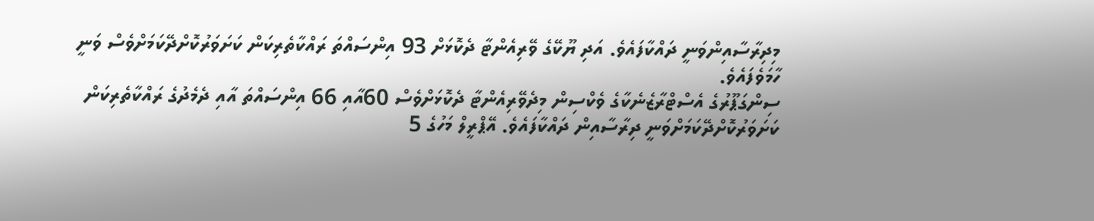މިދިރާސާއިންވަނީ ދައްކާފައެވެ. އަދި ޔޫކޭގެ ވޭރިއެންޓާ ދެކޮޅަށް 93 އިންސައްތަ ރައްކާތެރިކަން ކަށަވަރުކޮށްދޭކަމަށްވެސް ވަނީ ހާމަވެފައެވެ.
ސިންގަޕޫރުގެ އެސްޓްރާޒެނެކާގެ ވެކްސިން މިދެވޭރިއެންޓާ ދެކޮޅަށްވެސް 60އާއި 66 އިންސައްތަ އާއި ދެމެދުގެ ރައްކާތެރިކަން ކަށަވަރުކޮށްދޭކަމަށްވަނީ ދިރާސާއިން ދައްކާފައެވެ. އޭޕްރީލް މަހުގެ 5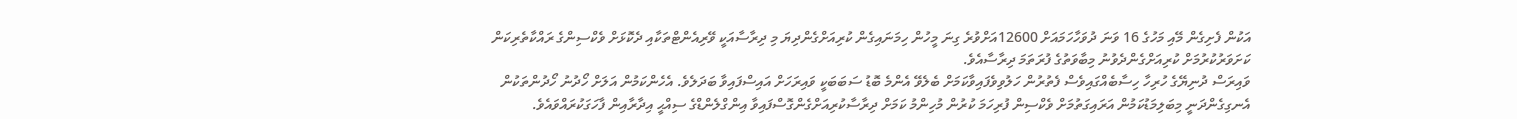އަކުން ފެށިގެން މޭއި މަހުގެ 16 ވަނަ ދުވަހާހަމައަށް 12600އަށްވުރެ ގިނަ މީހުން ހިމަނައިގެން ކުރިއަށްގެންދިޔަ މި ދިރާސާއަކީ ވޭރިއެންޓްތަކާއި ދެކޮޅަށް ވެކްސިންގެ ރައްކާތެރިކަން ކަށަވަރުކުރުމަށް ކުރިއަށްގެންދެވުނު މިބާވަތުގެ ފުރަތަމަ ދިރާސާއެވެ.
ވައިރަސް ދުނިޔޭގެ ހުރިހާ ހިސާބެއްގައިވެސް ފެތުރުން ހަލުވިވެފައިވާކަމަށް ބެލެވޭ އެންމެ ބޮޑު ސަބަބަކީ ވައިރަހަށް އައިސްފައިވާ ބަދަލެވެ. އެހެންކަމުން އަލަށް ހޯދުނު ހޯދުންތަކުން އެނގިގެންދަނީ މިބަލިމަޑުކަމުން އަރައިގަތުމަށް ވެކްސިން ފުރިހަމަ ކުރުން މުހިންމު ކަމަށް ދިރާސާކުރިއަށްގެންގޮސްފައިވާ އިންގްލެންޑްގެ ސިއްޙީ އިދާރާއިން ފާހަގަކުރައްވައެވެ.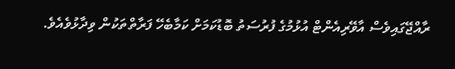ރާއްޖޭގައިވެސް އާވޭރިއެންޓް އުޅުމުގެ ފުރުސަތު ބޮޑުކަމަށް ކަމާބެހޭ ފަރާތްތަކުން ވިދާޅުވެއެވެ.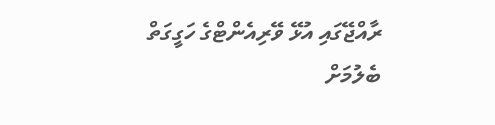ރާއްޖޭގައި އުޅޭ ވޭރިއެންޓްގެ ހަގީގަތް ބެލުމަށް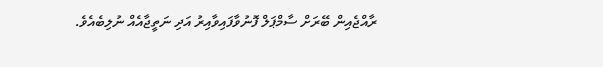ރާއްޖެއިން ބޭރަށް ސާމްޕަލް ފޮނުވާފައިވާއިރު އަދި ނަތީޖާއެއް ނުލިބެއެވެ.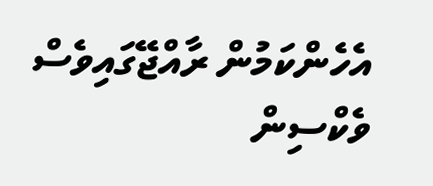އެހެންކަމުން ރާއްޖޭގައިވެސް ވެކްސިން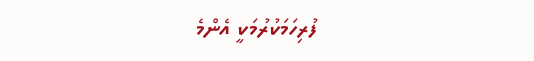ފުރިހަމަކުރުމަކީ އެންމެ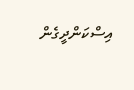އިސްކަންދީގެން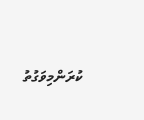ކުރަންމިވަގުތު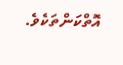އޮތްކަންތަކެވެ.